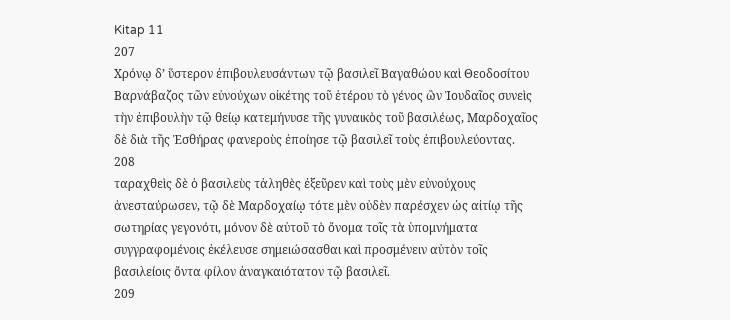Kitap 11
207
Χρόνῳ δʼ ὕστερον ἐπιβουλευσάντων τῷ βασιλεῖ Βαγαθώου καὶ Θεοδοσίτου Βαρνάβαζος τῶν εὐνούχων οἰκέτης τοῦ ἑτέρου τὸ γένος ὢν Ἰουδαῖος συνεὶς τὴν ἐπιβουλὴν τῷ θείῳ κατεμήνυσε τῆς γυναικὸς τοῦ βασιλέως, Μαρδοχαῖος δὲ διὰ τῆς Ἐσθήρας φανεροὺς ἐποίησε τῷ βασιλεῖ τοὺς ἐπιβουλεύοντας.
208
ταραχθεὶς δὲ ὁ βασιλεὺς τἀληθὲς ἐξεῦρεν καὶ τοὺς μὲν εὐνούχους ἀνεσταύρωσεν, τῷ δὲ Μαρδοχαίῳ τότε μὲν οὐδὲν παρέσχεν ὡς αἰτίῳ τῆς σωτηρίας γεγονότι, μόνον δὲ αὐτοῦ τὸ ὄνομα τοῖς τὰ ὑπομνήματα συγγραφομένοις ἐκέλευσε σημειώσασθαι καὶ προσμένειν αὐτὸν τοῖς βασιλείοις ὄντα φίλον ἀναγκαιότατον τῷ βασιλεῖ.
209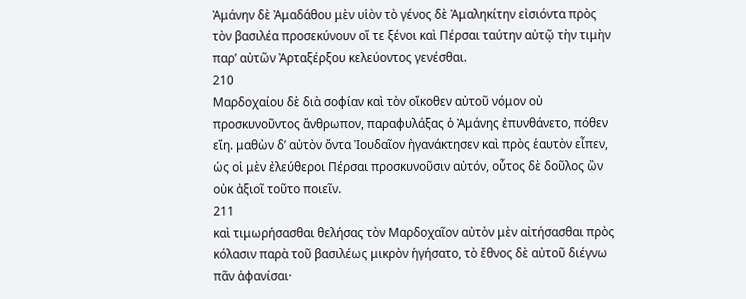Ἀμάνην δὲ Ἀμαδάθου μὲν υἱὸν τὸ γένος δὲ Ἀμαληκίτην εἰσιόντα πρὸς τὸν βασιλέα προσεκύνουν οἵ τε ξένοι καὶ Πέρσαι ταύτην αὐτῷ τὴν τιμὴν παρʼ αὐτῶν Ἀρταξέρξου κελεύοντος γενέσθαι.
210
Μαρδοχαίου δὲ διὰ σοφίαν καὶ τὸν οἴκοθεν αὐτοῦ νόμον οὐ προσκυνοῦντος ἄνθρωπον, παραφυλάξας ὁ Ἀμάνης ἐπυνθάνετο, πόθεν εἴη. μαθὼν δʼ αὐτὸν ὄντα Ἰουδαῖον ἠγανάκτησεν καὶ πρὸς ἑαυτὸν εἶπεν, ὡς οἱ μὲν ἐλεύθεροι Πέρσαι προσκυνοῦσιν αὐτόν, οὗτος δὲ δοῦλος ὢν οὐκ ἀξιοῖ τοῦτο ποιεῖν.
211
καὶ τιμωρήσασθαι θελήσας τὸν Μαρδοχαῖον αὐτὸν μὲν αἰτήσασθαι πρὸς κόλασιν παρὰ τοῦ βασιλέως μικρὸν ἡγήσατο, τὸ ἔθνος δὲ αὐτοῦ διέγνω πᾶν ἀφανίσαι·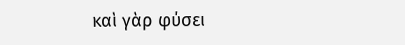καὶ γὰρ φύσει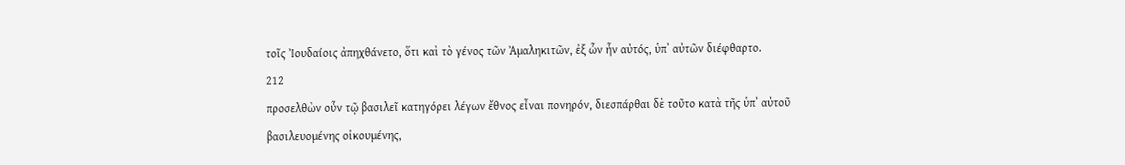τοῖς Ἰουδαίοις ἀπηχθάνετο, ὅτι καὶ τὸ γένος τῶν Ἀμαληκιτῶν, ἐξ ὧν ἦν αὐτός, ὑπʼ αὐτῶν διέφθαρτο.
212
προσελθὼν οὖν τῷ βασιλεῖ κατηγόρει λέγων ἔθνος εἶναι πονηρόν, διεσπάρθαι δὲ τοῦτο κατὰ τῆς ὑπʼ αὐτοῦ βασιλευομένης οἰκουμένης,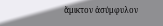ἄμικτον ἀσύμφυλον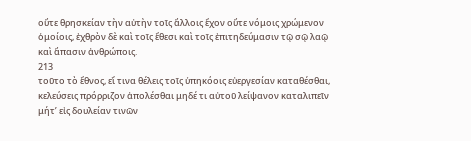οὔτε θρησκείαν τὴν αὐτὴν τοῖς ἄλλοις ἔχον οὔτε νόμοις χρώμενον ὁμοίοις, ἐχθρὸν δὲ καὶ τοῖς ἔθεσι καὶ τοῖς ἐπιτηδεύμασιν τῷ σῷ λαῷ καὶ ἅπασιν ἀνθρώποις.
213
τοῦτο τὸ ἔθνος, εἴ τινα θέλεις τοῖς ὑπηκόοις εὐεργεσίαν καταθέσθαι, κελεύσεις πρόρριζον ἀπολέσθαι μηδέ τι αὐτοῦ λείψανον καταλιπεῖν μήτʼ εἰς δουλείαν τινῶν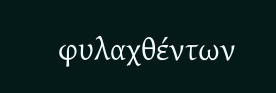φυλαχθέντων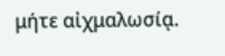μήτε αἰχμαλωσίᾳ.